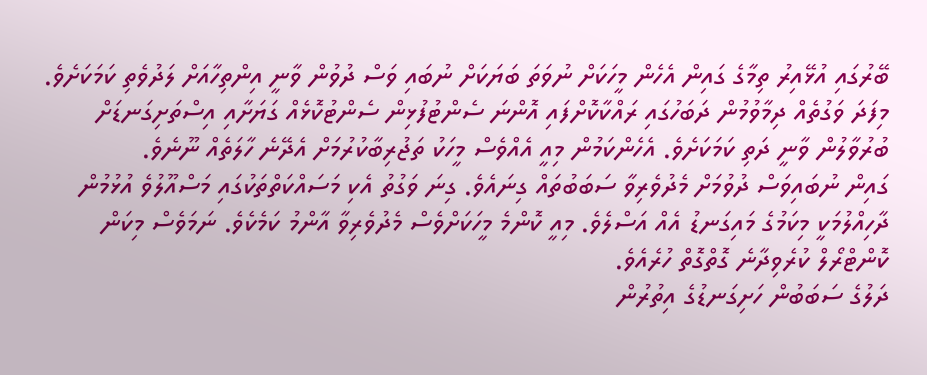ބޭރުގައި އުޅޭއިރު ތިމާގެ ގައިން އެހެން މީހަކަށް ނުވަތަ ބަޔަކަށް ނުބައި ވަސް ދުވުން ވާނީ އިންތިހާއަށް ލަދުވެތި ކަމަކަށެވެ. މިފަދަ ވަގުތެއް ދިމާވުމުން ދަބަހުގައި ރައްކާކޮށްފައި އޮންނަ ސެންޓުފުޅިން ސެންޓުކޮޅެއް ގަޔަށާއި އިސްތަށިގަނޑަށް ބުރުވާލުން ވާނީ ދަތި ކަމަކަށެވެ. އެހެންކަމުން މިއީ އެއްވެސް މީހަކު ތަޖުރިބާކުރުމަށް އެދޭނެ ހާލަތެއް ނޫނެވެ.
ގައިން ނުބައިވަސް ދުވުމަށް މެދުވެރިވާ ސަބަބުތައް ގިނައެވެ. ގިނަ ވަގުތު އެކި މަސައްކަތްތަކުގައި މަސްއޫލުވެ އުޅުމުން ދާހިއްލުމަކީ މިކަމުގެ މައިގަނޑު އެއް އަސްލެވެ. މިއީ ކޮންމެ މީހަކަށްވެސް މެދުވެރިވާ އާންމު ކަމެކެވެ. ނަމަވެސް މިކަން ކޮންޓްރޯލް ކުރެވިދާނެ ގޮތްގޮތް ހުރެއެވެ.
ދަލުގެ ސަބަބުން ހަށިގަނޑުގެ އިތުރުން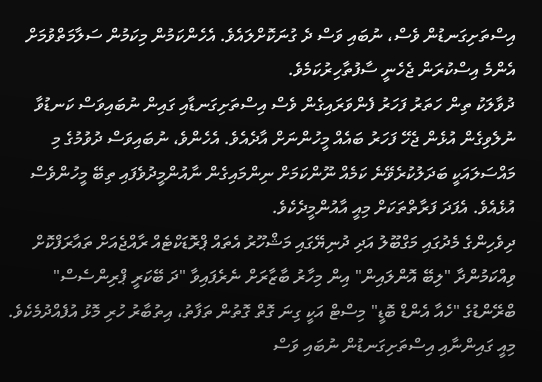އިސްތަށިގަނޑުން ވެސް، ނުބައި ވަސް ދެ ގުނަކޮށްލައެވެ. އެހެންކަމުން މިކަމުން ސަލާމަތްވުމަށް އެންމެ އިސްކުރަން ޖެހެނީ ސާފުތާހިރުކަމެވެ.
ދުވާލަކު ތިން ހަތަރު ފަހަރު ފެންވަރައިގެން ވެސް އިސްތަށިގަނޑާއި ގައިން ނުބައިވަސް ކަނޑުވާ ނުލެވިގެން އުޅެން ޖެހޭ ފަހަރު ބައެއް މީހުންނަށް އާދެއެވެ. އެހެންވެ، ނުބައިވަސް ދުވުމުގެ މި މައްސަލައަކީ ބަދަލުކުރެވޭނެ ކަމެއް ނޫންކަމަށް ނިންމައިގެން ނާއުންމީދުވެފައި ތިބޭ މީހުންވެސް އުޅެއެވެ. އެފަދަ ފަރާތްތަކަށް މިއީ އާއުންމީދެކެވެ.
ދިވެހިންގެ މެދުގައި މަގްބޫލު އަދި ދުނިޔޭގައި މަޝްހޫރު އެތައް ޕްރޮޑަކްޓެއް ރާއްޖެއަށް ތައާރަފްކޮށް ވިއްކަމުންދާ "ލިބޭ އޮންލައިން" އިން މިހާރު ބާޒާރަށް ނެރެފައިވާ "ދަ ބޭކަރީ ޕްރިންސެސް" ބްރޭންޑުގެ "ހެއާ އެންޑް ބޮޑީ" މިސްޓް އަކީ ގިނަ ގޮތް ގޮތުން ތަފާތު، އިތުބާރު ހުރި މޮޅު އުފެއްދުމެކެވެ. މިއީ ގައިންނާއި އިސްތަށިގަނޑުން ނުބައި ވަސް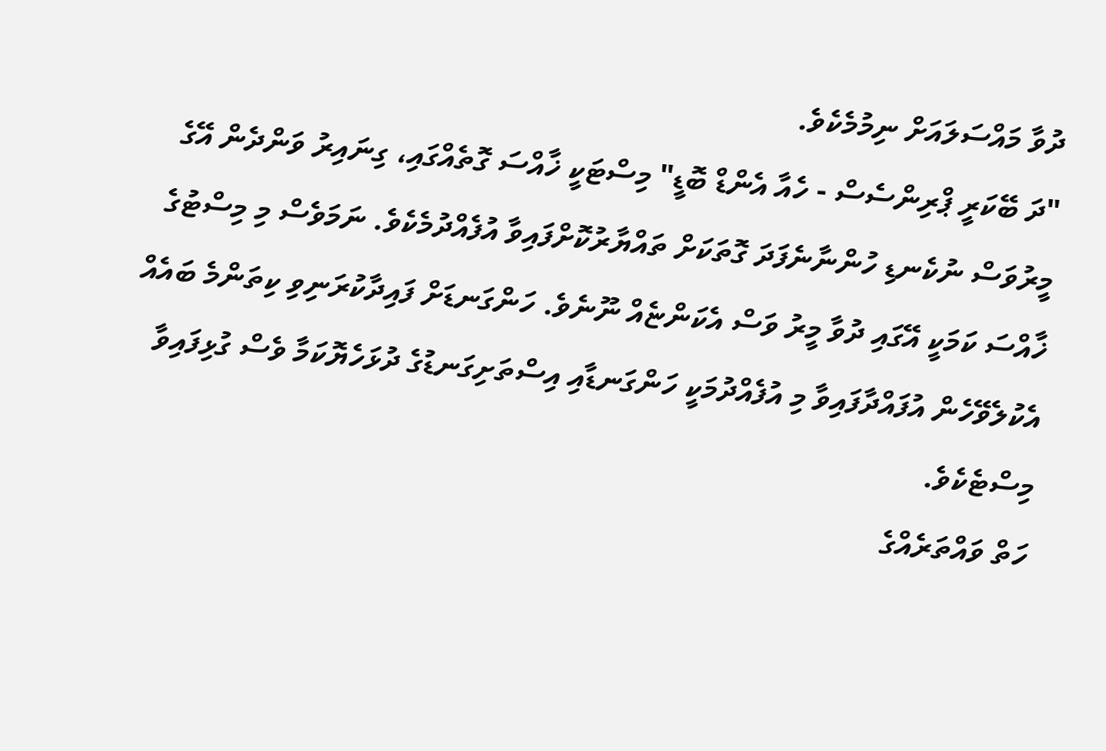ދުވާ މައްސަލައަށް ނިމުމެކެވެ.
"ދަ ބޭކަރީ ޕްރިންސެސް - ހެއާ އެންޑް ބޮޑީ" މިސްޓަކީ ޚާއްސަ ގޮތެއްގައި، ގިނައިރު ވަންދެން އޭގެ މީރުވަސް ނުކެނޑި ހުންނާނެފަދަ ގޮތަކަށް ތައްޔާރުކޮށްފައިވާ އުފެއްދުމެކެވެ. ނަމަވެސް މި މިސްޓުގެ ޚާއްސަ ކަމަކީ އޭގައި ދުވާ މީރު ވަސް އެކަންޏެއް ނޫނެވެ. ހަންގަނޑަށް ފައިދާކުރަނިވި ކިތަންމެ ބައެއް އެކުލެވޭހެން އުފައްދާފައިވާ މި އުފެއްދުމަކީ ހަންގަނޑާއި އިސްތަށިގަނޑުގެ ދުޅަހެޔޮކަމާ ވެސް ގުޅިފައިވާ މިސްޓެކެވެ.
ހަތް ވައްތަރެއްގެ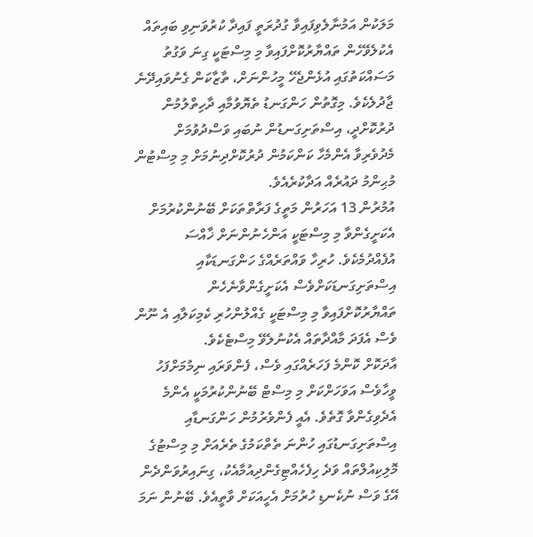މަލަކުން އަމުނާލެވިފައިވާ ގުދުރަތީ ފައިދާ ކުރުވަނިވި ބައިތައް އެކުލެވޭހެން ތައްޔާރުކޮށްފައިވާ މި މިސްޓަކީ ގިނަ ވަގުތު މަސައްކަތުގައި އުޅެންޖެހޭ މީހުންނަށް، ތާޒާކަން ގެނުވައިދޭނެ ޖާދުލެކެވެ. މިގޮތުން ހަންގަނޑު ތެޔޮވުމާއި ދާހިތްލުމުން ދުރުކޮށްދީ، އިސްތަށިގަނޑުން ނުބައި ވަސްދުވުމަށް މެދުވެރިވާ އެންމެހާ ކަންކަމުން ދުރުކޮށްދިނުމަށް މި މިސްޓުން މުޙިންމު ދައުރެއް އަދާކުރެއެވެ.
އުމުރުން 13 އަހަރުން މަތީގެ ފަރާތްތަކަށް ބޭނުންކުރުމަށް އެކަށީގެންވާ މި މިސްޓަކީ އަންހެނުންނަށް ޚާއްސަ އުފެއްދުމެކެވެ. ހުރިހާ ވައްތަރެއްގެ ހަންގަނޑަކާއި އިސްތަށިގަނޑަކަށްވެސް އެކަށީގެންވާނެހެން ތައްޔާރުކޮށްފައިވާ މި މިސްޓަކީ ގެއްލުންހުރި ކެމިކަލާއި އެ ނޫން ވެސް އެފަދަ މާއްދާތައް އެކުނުލެވޭ މިސްޓެކެވެ.
އާދަކޮށް ކޮންމެ ފަހަރެއްގައި ވެސް، ފެންވަރައި ނިމުމަށްފަހު ވީހާވެސް އަވަހަށްކަށް މި މިސްޓް ބޭނުންކުރުމަކީ އެންމެ އެދެވިގެންވާ ގޮތެވެ. އެއީ ފެންވެރުމުން ހަންގަނޑާއި އިސްތަށިގަނޑުގައި ހުންނަ ތެތްކަމުގެ ތެރެއަށް މި މިސްޓުގެ މޮލިކިއުލްތައް ވަދެ ހިފެހެއްޓިގެންދިއުމާއެކު، ގިނައިރުވަންދެން އޭގެ ވަސް ނުކެނޑި ހުރުމަށް އެހީއަކަށް ވާތީއެވެ. ބޭނުން ނަމަ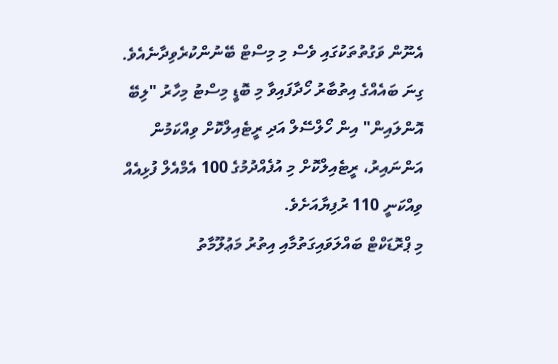އެނޫން ވަގުތުތަކުގައި ވެސް މި މިސްޓް ބޭނުންކުރެވިދާނެއެވެ.
ގިނަ ބައެއްގެ އިތުބާރު ހޯދާފައިވާ މި ބޮޑީ މިސްޓު މިހާރު "ލިބޭ އޮންލައިން" އިން ހޯލްސޭލް އަދި ރީޓެއިލްކޮށް ވިއްކަމުން އަންނައިރު، ރީޓެއިލްކޮށް މި އުފެއްދުމުގެ 100 އެމްއެލް ފުޅިއެއް ވިއްކަނީ 110 ރުފިޔާއަށެވެ.
މި ޕްރޮޑަކްޓް ބައްލަވައިގަތުމާއި އިތުރު މަޢުލޫމާތު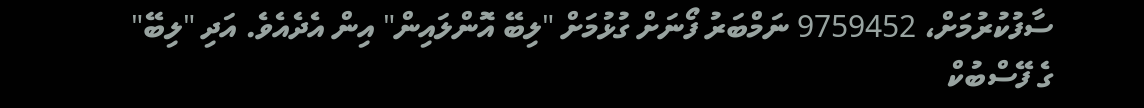ސާފުކުރުމަށް، 9759452 ނަމްބަރު ފޯނަށް ގުޅުމަށް "ލިބޭ އޮންލައިން" އިން އެދެއެވެ. އަދި "ލިބޭ" ގެ ފޭސްބުކް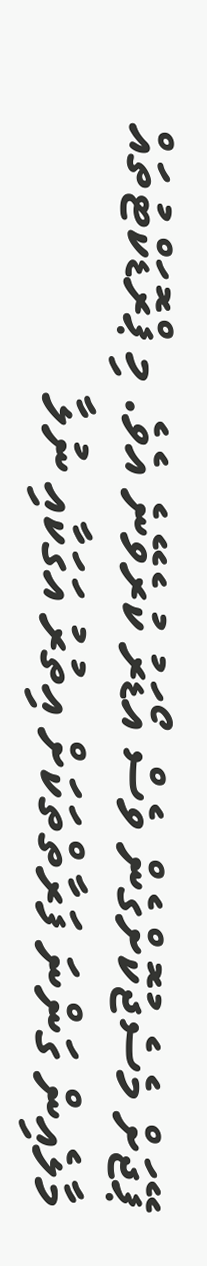ޕޭޖަށް މެސެޖުކޮށްގެން ވެސް އޯޑަރު ކުރެވޭނެ އެވެ. މި ޕްރޮޑަކްޓުތައް މާލެއިން ގަންނަ ފަރާތްތަކަށް އިތުރު އަގަކާއި ނުލާ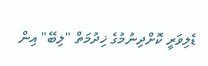ޑެލިވަރީ ކޮށްދިނުމުގެ ޚިދުމަތް "ލިބޭ" އިން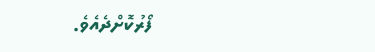ފޯރުކޮށްދެއެވެ.